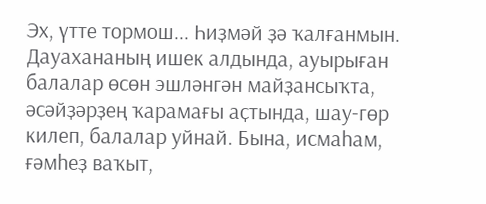Эх, үтте тормош... Һиҙмәй ҙә ҡалғанмын.
Дауахананың ишек алдында, ауырыған балалар өсөн эшләнгән майҙансыҡта, әсәйҙәрҙең ҡарамағы аҫтында, шау-гөр килеп, балалар уйнай. Бына, исмаһам, ғәмһеҙ ваҡыт,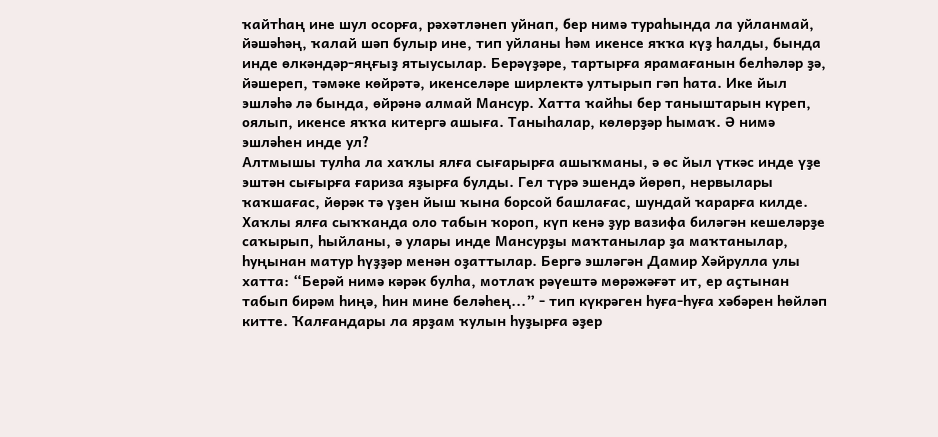ҡайтһаң ине шул осорға, рәхәтләнеп уйнап, бер нимә тураһында ла уйланмай, йәшәһәң, ҡалай шәп булыр ине, тип уйланы һәм икенсе яҡҡа күҙ һалды, бында инде өлкәндәр-яңғыҙ ятыусылар. Берәүҙәре, тартырға ярамағанын белһәләр ҙә, йәшереп, тәмәке көйрәтә, икенселәре ширлектә ултырып гәп һата. Ике йыл эшләһә лә бында, өйрәнә алмай Мансур. Хатта ҡайһы бер таныштарын күреп, оялып, икенсе яҡҡа китергә ашыға. Таныһалар, көлөрҙәр һымаҡ. Ә нимә эшләһен инде ул?
Алтмышы тулһа ла хаҡлы ялға сығарырға ашыҡманы, ә өс йыл үткәс инде үҙе эштән сығырға ғариза яҙырға булды. Гел түрә эшендә йөрөп, нервылары ҡаҡшағас, йөрәк тә үҙен йыш ҡына борсой башлағас, шундай ҡарарға килде. Хаҡлы ялға сыҡҡанда оло табын ҡороп, күп кенә ҙур вазифа биләгән кешеләрҙе саҡырып, һыйланы, ә улары инде Мансурҙы маҡтанылар ҙа маҡтанылар, һуңынан матур һүҙҙәр менән оҙаттылар. Бергә эшләгән Дамир Хәйрулла улы хатта: “Берәй нимә кәрәк булһа, мотлаҡ рәүештә мөрәжәғәт ит, ер аҫтынан табып бирәм һиңә, һин мине беләһең...” - тип күкрәген һуға-һуға хәбәрен һөйләп китте. Ҡалғандары ла ярҙам ҡулын һуҙырға әҙер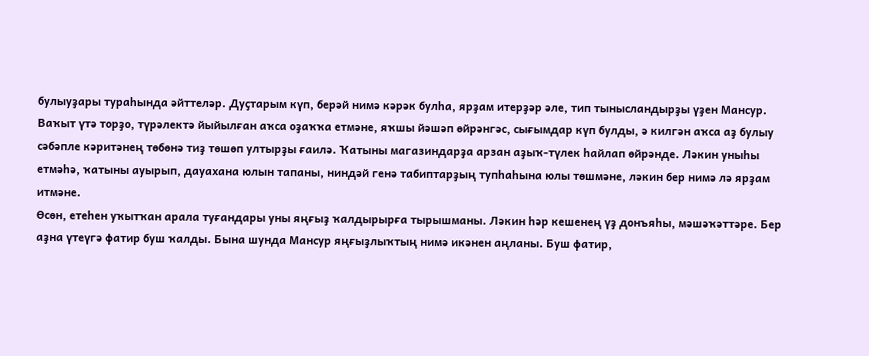булыуҙары тураһында әйттеләр. Дуҫтарым күп, берәй нимә кәрәк булһа, ярҙам итерҙәр әле, тип тынысландырҙы үҙен Мансур.
Ваҡыт үтә торҙо, түрәлектә йыйылған аҡса оҙаҡҡа етмәне, яҡшы йәшәп өйрәнгәс, сығымдар күп булды, ә килгән аҡса аҙ булыу сәбәпле кәритәнең төбөнә тиҙ төшөп ултырҙы ғаилә. Ҡатыны магазиндарҙа арзан аҙыҡ-түлек һайлап өйрәнде. Ләкин уныһы етмәһә, ҡатыны ауырып, дауахана юлын тапаны, ниндәй генә табиптарҙың тупһаһына юлы төшмәне, ләкин бер нимә лә ярҙам итмәне.
Өсөн, етеһен уҡытҡан арала туғандары уны яңғыҙ ҡалдырырға тырышманы. Ләкин һәр кешенең үҙ донъяһы, мәшәҡәттәре. Бер аҙна үтеүгә фатир буш ҡалды. Бына шунда Мансур яңғыҙлыҡтың нимә икәнен аңланы. Буш фатир,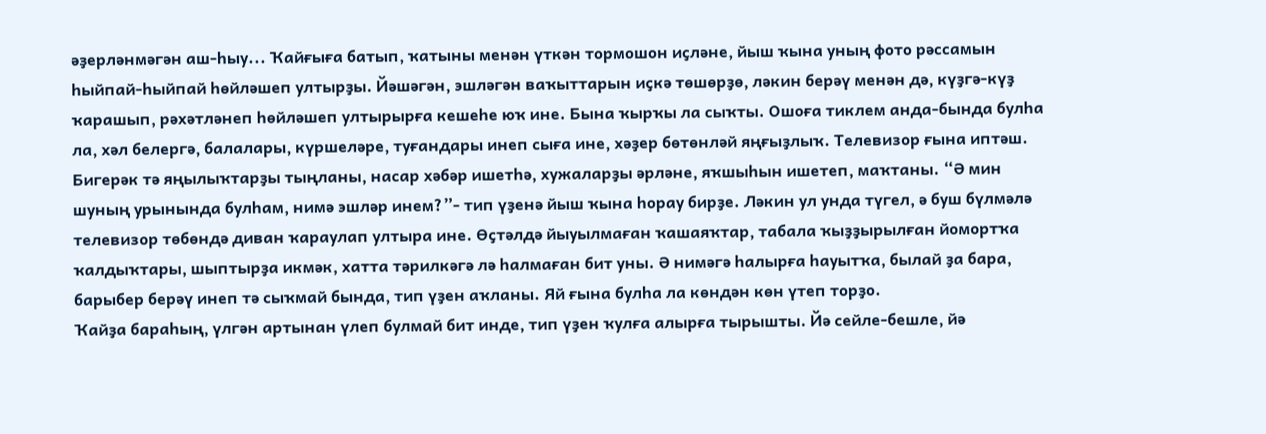әҙерләнмәгән аш-һыу... Ҡайғыға батып, ҡатыны менән үткән тормошон иҫләне, йыш ҡына уның фото рәссамын һыйпай-һыйпай һөйләшеп ултырҙы. Йәшәгән, эшләгән ваҡыттарын иҫкә төшөрҙө, ләкин берәү менән дә, күҙгә-күҙ ҡарашып, рәхәтләнеп һөйләшеп ултырырға кешеһе юҡ ине. Бына ҡырҡы ла сыҡты. Ошоға тиклем анда-бында булһа ла, хәл белергә, балалары, күршеләре, туғандары инеп сыға ине, хәҙер бөтөнләй яңғыҙлыҡ. Телевизор ғына иптәш. Бигерәк тә яңылыҡтарҙы тыңланы, насар хәбәр ишетһә, хужаларҙы әрләне, яҡшыһын ишетеп, маҡтаны. “Ә мин шуның урынында булһам, нимә эшләр инем?”- тип үҙенә йыш ҡына һорау бирҙе. Ләкин ул унда түгел, ә буш бүлмәлә телевизор төбөндә диван ҡараулап ултыра ине. Өҫтәлдә йыуылмаған ҡашаяҡтар, табала ҡыҙҙырылған йомортҡа ҡалдыҡтары, шыптырҙа икмәк, хатта тәрилкәгә лә һалмаған бит уны. Ә нимәгә һалырға һауытҡа, былай ҙа бара, барыбер берәү инеп тә сыҡмай бында, тип үҙен аҡланы. Яй ғына булһа ла көндән көн үтеп торҙо.
Ҡайҙа бараһың, үлгән артынан үлеп булмай бит инде, тип үҙен ҡулға алырға тырышты. Йә сейле-бешле, йә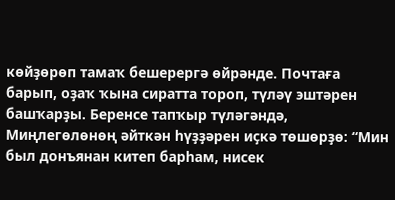көйҙөрөп тамаҡ бешерергә өйрәнде. Почтаға барып, оҙаҡ ҡына сиратта тороп, түләү эштәрен башҡарҙы. Беренсе тапҡыр түләгәндә, Миңлегөлөнөң әйткән һүҙҙәрен иҫкә төшөрҙө: “Мин был донъянан китеп барһам, нисек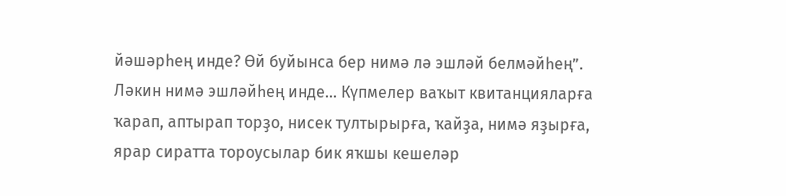йәшәрһең инде? Өй буйынса бер нимә лә эшләй белмәйһең”. Ләкин нимә эшләйһең инде... Күпмелер ваҡыт квитанцияларға ҡарап, аптырап торҙо, нисек тултырырға, ҡайҙа, нимә яҙырға, ярар сиратта тороусылар бик яҡшы кешеләр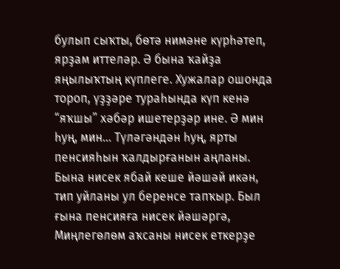булып сыҡты, бөтә нимәне күрһәтеп, ярҙам иттеләр. Ә бына ҡайҙа яңылыҡтың күплеге. Хужалар ошонда тороп, үҙҙәре тураһында күп кенә “яҡшы” хәбәр ишетерҙәр ине. Ә мин һуң, мин... Түләгәндән һуң, ярты пенсияһын ҡалдырғанын аңланы. Бына нисек ябай кеше йәшәй икән, тип уйланы ул беренсе тапҡыр. Был ғына пенсияға нисек йәшәргә, Миңлегөлөм аҡсаны нисек еткерҙе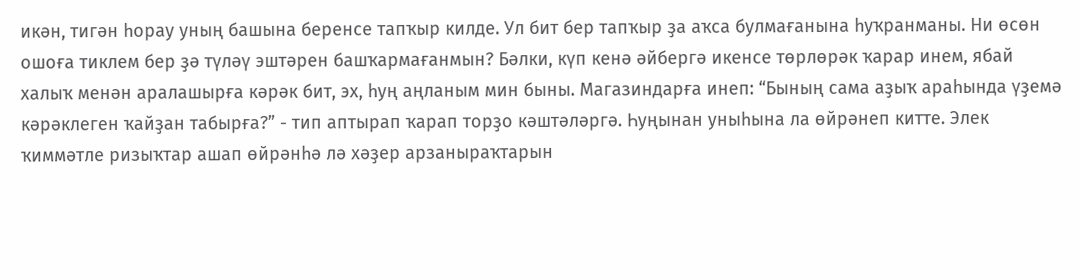икән, тигән һорау уның башына беренсе тапҡыр килде. Ул бит бер тапҡыр ҙа аҡса булмағанына һуҡранманы. Ни өсөн ошоға тиклем бер ҙә түләү эштәрен башҡармағанмын? Бәлки, күп кенә әйбергә икенсе төрлөрәк ҡарар инем, ябай халыҡ менән аралашырға кәрәк бит, эх, һуң аңланым мин быны. Магазиндарға инеп: “Бының сама аҙыҡ араһында үҙемә кәрәклеген ҡайҙан табырға?” - тип аптырап ҡарап торҙо кәштәләргә. Һуңынан уныһына ла өйрәнеп китте. Элек ҡиммәтле ризыҡтар ашап өйрәнһә лә хәҙер арзаныраҡтарын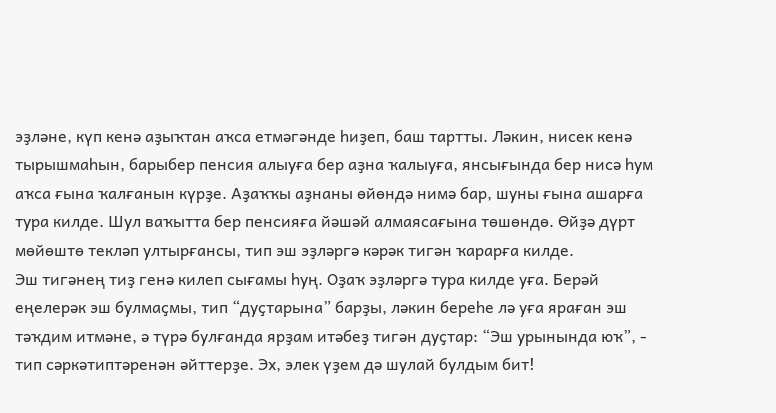эҙләне, күп кенә аҙыҡтан аҡса етмәгәнде һиҙеп, баш тартты. Ләкин, нисек кенә тырышмаһын, барыбер пенсия алыуға бер аҙна ҡалыуға, янсығында бер нисә һум аҡса ғына ҡалғанын күрҙе. Аҙаҡҡы аҙнаны өйөндә нимә бар, шуны ғына ашарға тура килде. Шул ваҡытта бер пенсияға йәшәй алмаясағына төшөндө. Өйҙә дүрт мөйөштө текләп ултырғансы, тип эш эҙләргә кәрәк тигән ҡарарға килде.
Эш тигәнең тиҙ генә килеп сығамы һуң. Оҙаҡ эҙләргә тура килде уға. Берәй еңелерәк эш булмаҫмы, тип “дуҫтарына” барҙы, ләкин береһе лә уға яраған эш тәҡдим итмәне, ә түрә булғанда ярҙам итәбеҙ тигән дуҫтар: “Эш урынында юҡ”, - тип сәркәтиптәренән әйттерҙе. Эх, элек үҙем дә шулай булдым бит!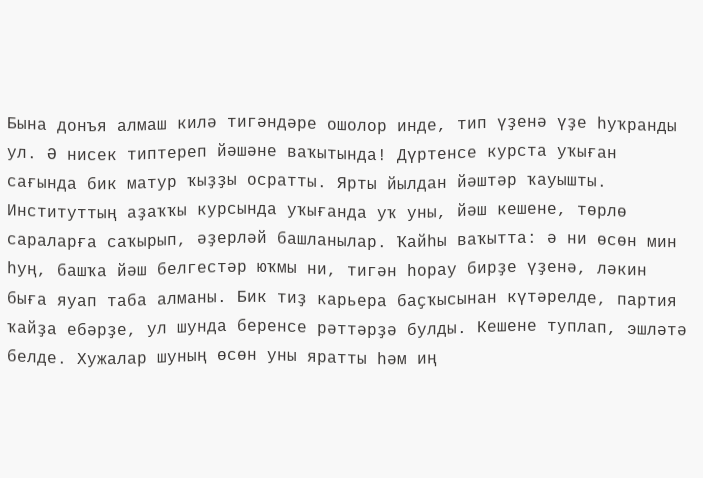Бына донъя алмаш килә тигәндәре ошолор инде, тип үҙенә үҙе һуҡранды ул. Ә нисек типтереп йәшәне ваҡытында! Дүртенсе курста уҡыған сағында бик матур ҡыҙҙы осратты. Ярты йылдан йәштәр ҡауышты. Институттың аҙаҡҡы курсында уҡығанда уҡ уны, йәш кешене, төрлө сараларға саҡырып, әҙерләй башланылар. Ҡайһы ваҡытта: ә ни өсөн мин һуң, башҡа йәш белгестәр юҡмы ни, тигән һорау бирҙе үҙенә, ләкин быға яуап таба алманы. Бик тиҙ карьера баҫҡысынан күтәрелде, партия ҡайҙа ебәрҙе, ул шунда беренсе рәттәрҙә булды. Кешене туплап, эшләтә белде. Хужалар шуның өсөн уны яратты һәм иң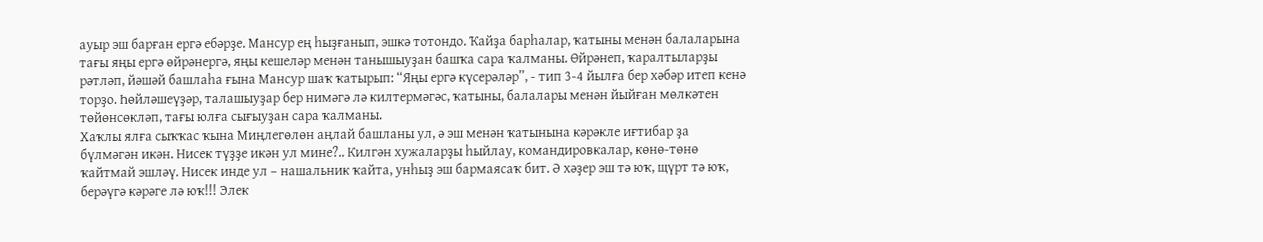ауыр эш барған ергә ебәрҙе. Мансур ең һыҙғанып, эшкә тотондо. Ҡайҙа барһалар, ҡатыны менән балаларына тағы яңы ергә өйрәнергә, яңы кешеләр менән танышыуҙан башҡа сара ҡалманы. Өйрәнеп, ҡаралтыларҙы рәтләп, йәшәй башлаһа ғына Мансур шаҡ ҡатырып: “Яңы ергә күсерәләр”, - тип 3-4 йылға бер хәбәр итеп кенә торҙо. Һөйләшеүҙәр, талашыуҙар бер нимәгә лә килтермәгәс, ҡатыны, балалары менән йыйған мөлкәтен төйөнсөкләп, тағы юлға сығыуҙан сара ҡалманы.
Хаҡлы ялға сыҡҡас ҡына Миңлегөлөн аңлай башланы ул, ә эш менән ҡатынына кәрәкле иғтибар ҙа бүлмәгән икән. Нисек түҙҙе икән ул мине?.. Килгән хужаларҙы һыйлау, командировкалар, көнө-төнө ҡайтмай эшләү. Нисек инде ул – нашальник ҡайта, унһыҙ эш бармаясаҡ бит. Ә хәҙер эш тә юҡ, щүрт тә юҡ, берәүгә кәрәге лә юҡ!!! Элек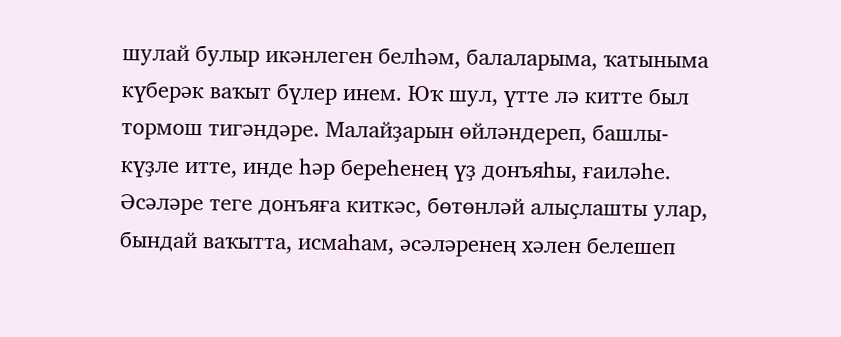шулай булыр икәнлеген белһәм, балаларыма, ҡатыныма күберәк ваҡыт бүлер инем. Юҡ шул, үтте лә китте был тормош тигәндәре. Малайҙарын өйләндереп, башлы-күҙле итте, инде һәр береһенең үҙ донъяһы, ғаиләһе. Әсәләре теге донъяға киткәс, бөтөнләй алыҫлашты улар, бындай ваҡытта, исмаһам, әсәләренең хәлен белешеп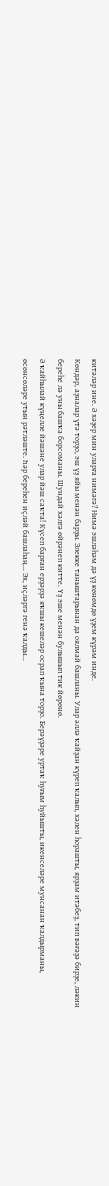китәләр ине. Ә хәҙер мин уларға нимәгә? Нимә эшләһәм дә үҙ көнөмдө үҙем күрәм инде.
Көндәр, аҙналар үтә торҙо, эш үҙ яйы менән барҙы. Элекке таныштарынан да оялмай башланы. Улар әллә ҡайҙан күреп ҡалып, хәлен һорашты, ярҙам итәбеҙ, тип вәғәҙә бирҙе, ләкин береһе лә уны башҡа борсоманы. Шундай хәлгә өйрәнеп китте. Үҙ эше менән булышып тик йөрөнө.
Ә ҡайһылай күңелле йәшәне улар йәш саҡта! Күсеп барған ерҙәрҙә яҡшы кешеләр осрап ҡына торҙо. Берәүҙәре уртаҡ һуғым һуйышты, икенселәре мунсанан ҡалдырманы, өсөнсөләре утын рәтләште. Һәр береһен иҫләй башлаһаң... Эх, иҫләргә генә ҡалды...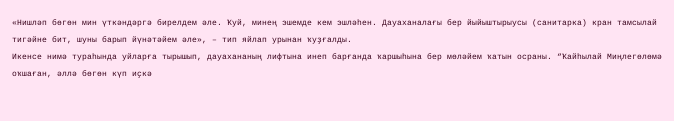«Нишләп бөгөн мин үткәндәргә бирелдем әле. Ҡуй, минең эшемде кем эшләһен. Дауаханалағы бер йыйыштырыусы (санитарка) кран тамсылай тигәйне бит, шуны барып йүнәтәйем әле», – тип яйлап урынан ҡуҙғалды.
Икенсе нимә тураһында уйларға тырышып, дауахананың лифтына инеп барғанда ҡаршыһына бер мөләйем ҡатын осраны. “Ҡайһылай Миңлегөлөмә оҡшаған, әллә бөгөн күп иҫкә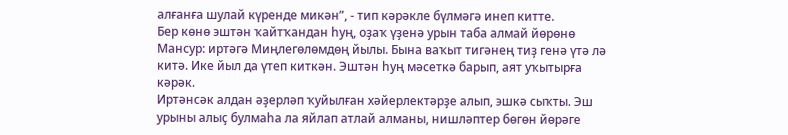алғанға шулай күренде микән”, - тип кәрәкле бүлмәгә инеп китте.
Бер көнө эштән ҡайтҡандан һуң, оҙаҡ үҙенә урын таба алмай йөрөнө Мансур: иртәгә Миңлегөлөмдөң йылы. Бына ваҡыт тигәнең тиҙ генә үтә лә китә. Ике йыл да үтеп киткән. Эштән һуң мәсеткә барып, аят уҡытырға кәрәк.
Иртәнсәк алдан әҙерләп ҡуйылған хәйерлектәрҙе алып, эшкә сыҡты. Эш урыны алыҫ булмаһа ла яйлап атлай алманы, нишләптер бөгөн йөрәге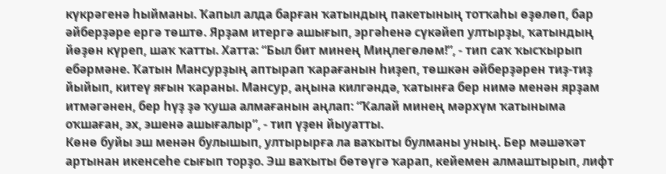күкрәгенә һыйманы. Ҡапыл алда барған ҡатындың пакетының тотҡаһы өҙөлөп, бар әйберҙәре ергә төштө. Ярҙам итергә ашығып, эргәһенә сүкәйеп ултырҙы, ҡатындың йөҙөн күреп, шаҡ ҡатты. Хатта: “Был бит минең Миңлегөлөм!”, - тип саҡ ҡысҡырып ебәрмәне. Ҡатын Мансурҙың аптырап ҡарағанын һиҙеп, төшкән әйберҙәрен тиҙ-тиҙ йыйып, китеү яғын ҡараны. Мансур, аңына килгәндә, ҡатынға бер нимә менән ярҙам итмәгәнен, бер һүҙ ҙә ҡуша алмағанын аңлап: “Ҡалай минең мәрхүм ҡатыныма оҡшаған, эх, эшенә ашығалыр”, - тип үҙен йыуатты.
Көнө буйы эш менән булышып, ултырырға ла ваҡыты булманы уның. Бер мәшәҡәт артынан икенсеһе сығып торҙо. Эш ваҡыты бөтөүгә ҡарап, кейемен алмаштырып, лифт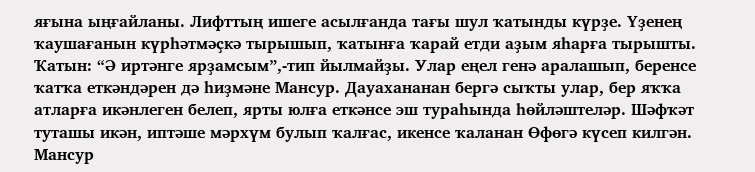яғына ыңғайланы. Лифттың ишеге асылғанда тағы шул ҡатынды күрҙе. Үҙенең ҡаушағанын күрһәтмәҫкә тырышып, ҡатынға ҡарай етди аҙым яһарға тырышты. Ҡатын: “Ә иртәнге ярҙамсым”,-тип йылмайҙы. Улар еңел генә аралашып, беренсе ҡатҡа еткәндәрен дә һиҙмәне Мансур. Дауахананан бергә сыҡты улар, бер яҡҡа атларға икәнлеген белеп, ярты юлға еткәнсе эш тураһында һөйләштеләр. Шәфҡәт туташы икән, иптәше мәрхүм булып ҡалғас, икенсе ҡаланан Өфөгә күсеп килгән.
Мансур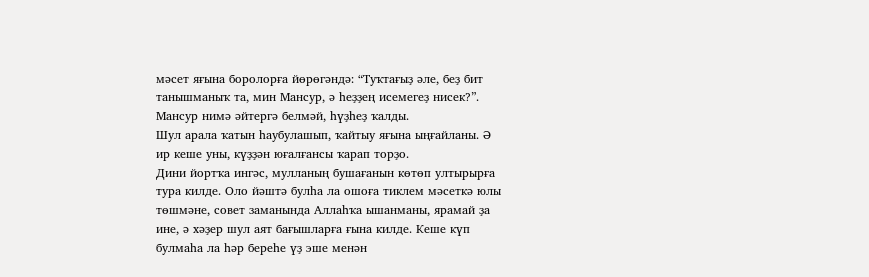мәсет яғына боролорға йөрөгәндә: “Туҡтағыҙ әле, беҙ бит танышманыҡ та, мин Мансур, ә һеҙҙең исемегеҙ нисек?”.
Мансур нимә әйтергә белмәй, һүҙһеҙ ҡалды.
Шул арала ҡатын һаубулашып, ҡайтыу яғына ыңғайланы. Ә ир кеше уны, күҙҙән юғалғансы ҡарап торҙо.
Дини йортҡа ингәс, мулланың бушағанын көтөп ултырырға тура килде. Оло йәштә булһа ла ошоға тиклем мәсеткә юлы төшмәне, совет заманында Аллаһҡа ышанманы, ярамай ҙа ине, ә хәҙер шул аят бағышларға ғына килде. Кеше күп булмаһа ла һәр береһе үҙ эше менән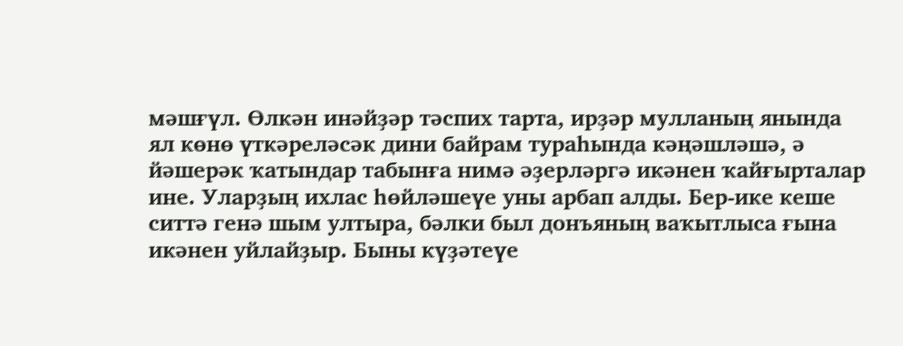мәшғүл. Өлкән инәйҙәр тәспих тарта, ирҙәр мулланың янында ял көнө үткәреләсәк дини байрам тураһында кәңәшләшә, ә йәшерәк ҡатындар табынға нимә әҙерләргә икәнен ҡайғырталар ине. Уларҙың ихлас һөйләшеүе уны арбап алды. Бер-ике кеше ситтә генә шым ултыра, бәлки был донъяның ваҡытлыса ғына икәнен уйлайҙыр. Быны күҙәтеүе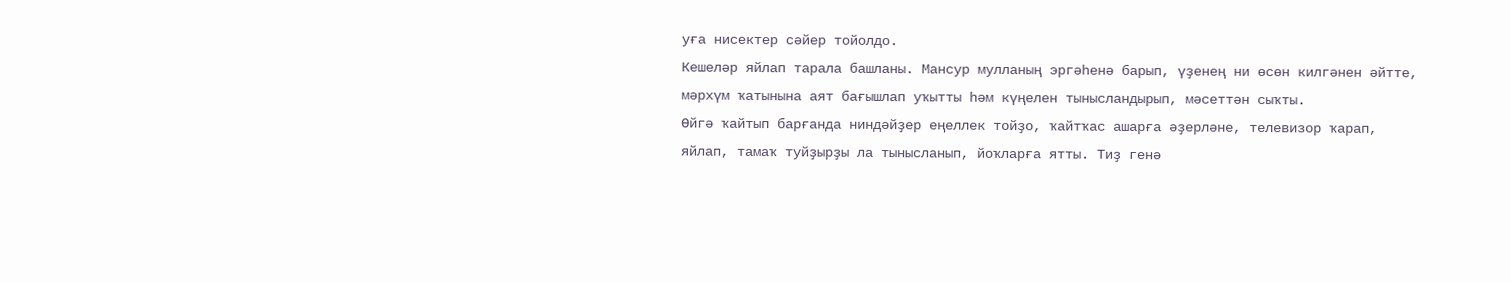уға нисектер сәйер тойолдо.
Кешеләр яйлап тарала башланы. Мансур мулланың эргәһенә барып, үҙенең ни өсөн килгәнен әйтте, мәрхүм ҡатынына аят бағышлап уҡытты һәм күңелен тынысландырып, мәсеттән сыҡты.
Өйгә ҡайтып барғанда ниндәйҙер еңеллек тойҙо, ҡайтҡас ашарға әҙерләне, телевизор ҡарап, яйлап, тамаҡ туйҙырҙы ла тынысланып, йоҡларға ятты. Тиҙ генә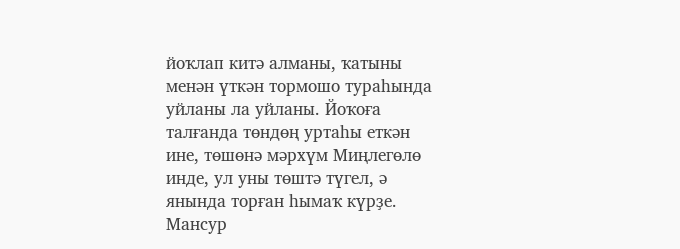йоҡлап китә алманы, ҡатыны менән үткән тормошо тураһында уйланы ла уйланы. Йоҡоға талғанда төндөң уртаһы еткән ине, төшөнә мәрхүм Миңлегөлө инде, ул уны төштә түгел, ә янында торған һымаҡ күрҙе. Мансур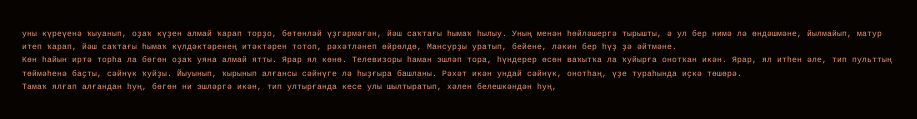уны күреүенә ҡыуанып, оҙаҡ күҙен алмай ҡарап торҙо, бөтөнләй үҙгәрмәгән, йәш саҡтағы һымаҡ һылыу. Уның менән һөйләшергә тырышты, ә ул бер нимә лә өндәшмәне, йылмайып, матур итеп ҡарап, йәш саҡтағы һымаҡ күлдәктәренең итәктәрен тотоп, рәхәтләнеп өйрөлдө, Мансурҙы уратып, бейене, ләкин бер һүҙ ҙә әйтмәне.
Көн һайын иртә торһа ла бөгөн оҙаҡ уяна алмай ятты. Ярар ял көнө. Телевизоры һаман эшләп тора, һүндерер өсөн ваҡытҡа ла ҡуйырға онотҡан икән. Ярар, ял итһен әле, тип пульттың төймәһенә баҫты, сәйнүк ҡуйҙы. Йыуынып, ҡырынып алғансы сәйнүге лә һыҙғыра башланы. Рәхәт икән ундай сәйнүк, онотһаң, үҙе тураһында иҫкә төшөрә.
Тамаҡ ялғап алғандан һуң, бөгөн ни эшләргә икән, тип ултырғанда кесе улы шылтыратып, хәлен белешкәндән һуң,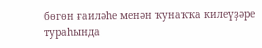бөгөн ғаиләһе менән ҡунаҡҡа килеүҙәре тураһында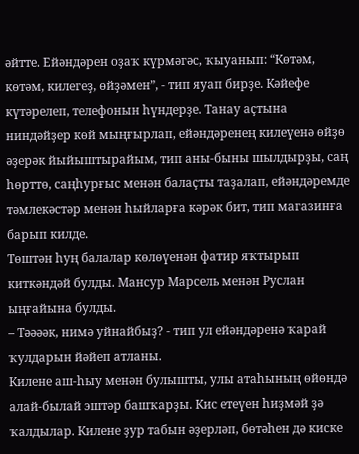әйтте. Ейәндәрен оҙаҡ күрмәгәс, ҡыуанып: “Көтәм, көтәм, килегеҙ, өйҙәмен”, - тип яуап бирҙе. Кәйефе күтәрелеп, телефонын һүндерҙе. Танау аҫтына ниндәйҙер көй мыңғырлап, ейәндәренең килеүенә өйҙө әҙерәк йыйыштырайым, тип аны-быны шылдырҙы, саң һөрттө, саңһурғыс менән балаҫты таҙалап, ейәндәремде тәмлекәстәр менән һыйларға кәрәк бит, тип магазинға барып килде.
Төштән һуң балалар көлөүенән фатир яҡтырып киткәндәй булды. Мансур Марсель менән Руслан ыңғайына булды.
– Тәәәәк, нимә уйнайбыҙ? - тип ул ейәндәренә ҡарай ҡулдарын йәйеп атланы.
Килене аш-һыу менән булышты, улы атаһының өйөндә алай-былай эштәр башҡарҙы. Кис етеүен һиҙмәй ҙә ҡалдылар. Килене ҙур табын әҙерләп, бөтәһен дә киске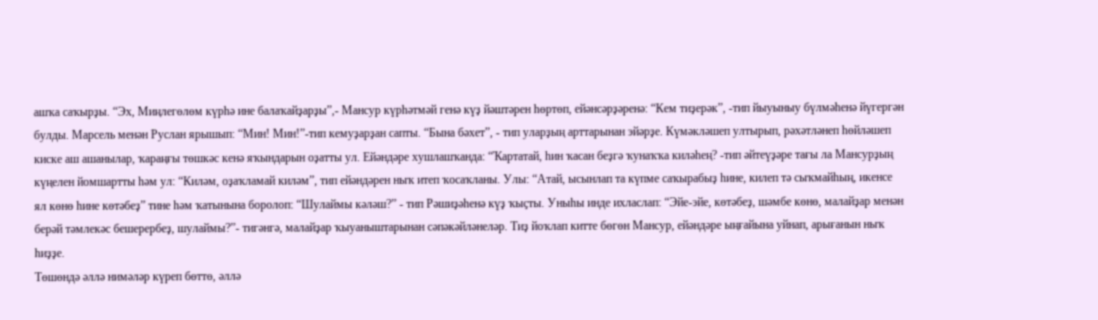ашҡа саҡырҙы. “Эх, Миңлегөлөм күрһә ине балаҡайҙарҙы”,- Мансур күрһәтмәй генә күҙ йәштәрен һөртөп, ейәнсәрҙәренә: “Кем тиҙерәк”, -тип йыуыныу бүлмәһенә йүгергән булды. Марсель менән Руслан ярышып: “Мин! Мин!”-тип кемуҙарҙан сапты. “Бына бәхет”, - тип уларҙың арттарынан эйәрҙе. Күмәкләшеп ултырып, рәхәтләнеп һөйләшеп киске аш ашанылар, ҡараңғы төшкәс кенә яҡындарын оҙатты ул. Ейәндәре хушлашҡанда: “Ҡартатай, һин ҡасан беҙгә ҡунаҡҡа киләһең? -тип әйтеүҙәре тағы ла Мансурҙың күңелен йомшартты һәм ул: “Киләм, оҙаҡламай киләм”, тип ейәндәрен ныҡ итеп ҡосаҡланы. Улы: “Атай, ысынлап та күпме саҡырабыҙ һине, килеп тә сыҡмайһың, икенсе ял көнө һине көтәбеҙ” тине һәм ҡатынына боролоп: “Шулаймы кәләш?” - тип Рәшиҙәһенә күҙ ҡыҫты. Уныһы инде ихласлап: “Эйе-эйе, көтәбеҙ, шәмбе көнө, малайҙар менән берәй тәмлекәс бешерербеҙ, шулаймы?”- тигәнгә, малайҙар ҡыуаныштарынан сәпәкәйләнеләр. Тиҙ йоҡлап китте бөгөн Мансур, ейәндәре ыңғайына уйнап, арығанын ныҡ һиҙҙе.
Төшөндә әллә нимәләр күреп бөттө, әллә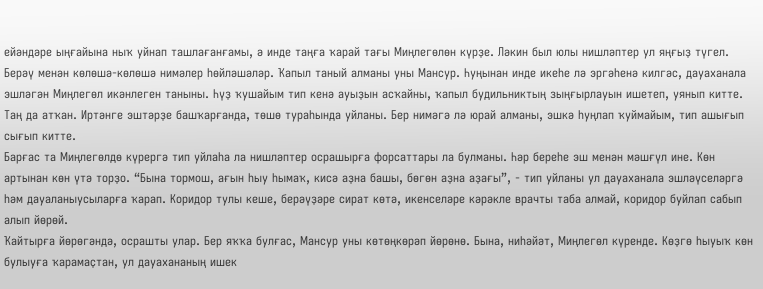ейәндәре ыңғайына ныҡ уйнап ташлағанғамы, ә инде таңға ҡарай тағы Миңлегөлөн күрҙе. Ләкин был юлы нишләптер ул яңғыҙ түгел. Берәү менән көлөшә-көлөшә нимәлер һөйләшәләр. Ҡапыл таный алманы уны Мансур. Һуңынан инде икеһе лә эргәһенә килгәс, дауаханала эшләгән Миңлегөл икәнлеген таныны. Һүҙ ҡушайым тип кенә ауыҙын асҡайны, ҡапыл будильниктың зыңғырлауын ишетеп, уянып китте. Таң да атҡан. Иртәнге эштәрҙе башҡарғанда, төшө тураһында уйланы. Бер нимәгә лә юрай алманы, эшкә һуңлап ҡуймайым, тип ашығып сығып китте.
Барғас та Миңлегөлдө күрергә тип уйлаһа ла нишләптер осрашырға форсаттары ла булманы. Һәр береһе эш менән мәшғүл ине. Көн артынан көн үтә торҙо. “Бына тормош, ағын һыу һымаҡ, кисә аҙна башы, бөгөн аҙна аҙағы”, - тип уйланы ул дауаханала эшләүселәргә һәм дауаланыусыларға ҡарап. Коридор тулы кеше, берәүҙәре сират көтә, икенселәре кәрәкле врачты таба алмай, коридор буйлап сабып алып йөрөй.
Ҡайтырға йөрөгәндә, осрашты улар. Бер яҡҡа булғас, Мансур уны көтөңкөрәп йөрөнө. Бына, ниһәйәт, Миңлегөл күренде. Көҙгө һыуыҡ көн булыуға ҡарамаҫтан, ул дауахананың ишек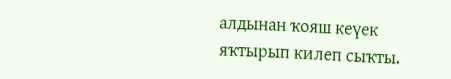алдынан ҡояш кеүек яҡтырып килеп сыҡты.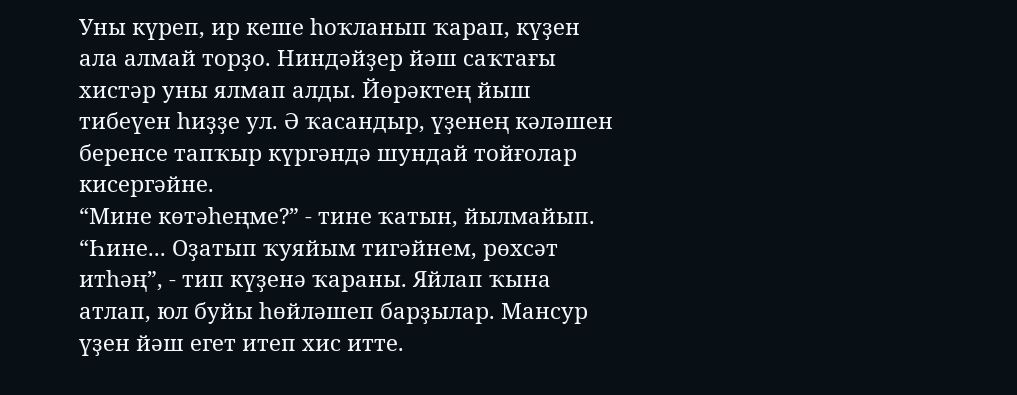Уны күреп, ир кеше һоҡланып ҡарап, күҙен ала алмай торҙо. Ниндәйҙер йәш саҡтағы хистәр уны ялмап алды. Йөрәктең йыш тибеүен һиҙҙе ул. Ә ҡасандыр, үҙенең кәләшен беренсе тапҡыр күргәндә шундай тойғолар кисергәйне.
“Мине көтәһеңме?” - тине ҡатын, йылмайып. “Һине... Оҙатып ҡуяйым тигәйнем, рөхсәт итһәң”, - тип күҙенә ҡараны. Яйлап ҡына атлап, юл буйы һөйләшеп барҙылар. Мансур үҙен йәш егет итеп хис итте.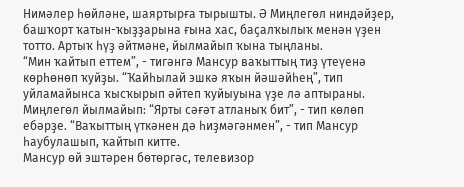Нимәлер һөйләне, шаяртырға тырышты. Ә Миңлегөл ниндәйҙер, башҡорт ҡатын-ҡыҙҙарына ғына хас, баҫалҡылыҡ менән үҙен тотто. Артыҡ һүҙ әйтмәне, йылмайып ҡына тыңланы.
“Мин ҡайтып еттем”, - тигәнгә Мансур ваҡыттың тиҙ үтеүенә көрһөнөп ҡуйҙы. “Ҡайһылай эшкә яҡын йәшәйһең”, тип уйламайынса ҡысҡырып әйтеп ҡуйыуына үҙе лә аптыраны. Миңлегөл йылмайып: “Ярты сәғәт атланыҡ бит”, - тип көлөп ебәрҙе. “Ваҡыттың үткәнен дә һиҙмәгәнмен”, - тип Мансур һаубулашып, ҡайтып китте.
Мансур өй эштәрен бөтөргәс, телевизор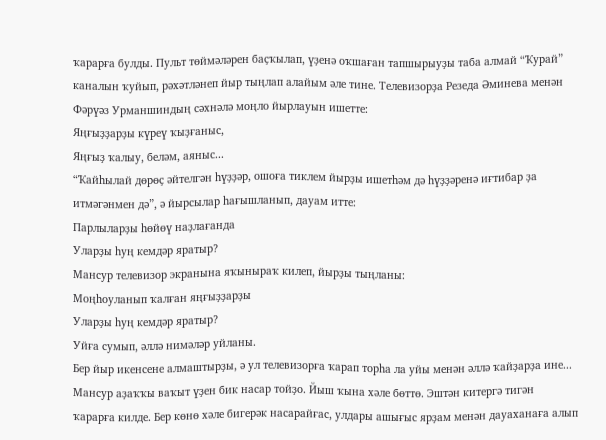ҡарарға булды. Пульт төймәләрен баҫҡылап, үҙенә оҡшаған тапшырыуҙы таба алмай “Ҡурай” каналын ҡуйып, рәхәтләнеп йыр тыңлап алайым әле тине. Телевизорҙа Резеда Әминева менән Фәрүәз Урманшиндың сәхнәлә моңло йырлауын ишетте:
Яңғыҙҙарҙы күреү ҡыҙғаныс,
Яңғыҙ ҡалыу, беләм, аяныс...
“Ҡайһылай дөрөҫ әйтелгән һүҙҙәр, ошоға тиклем йырҙы ишетһәм дә һүҙҙәренә иғтибар ҙа итмәгәнмен дә”, ә йырсылар һағышланып, дауам итте:
Парлыларҙы һөйөү наҙлағанда
Уларҙы һуң кемдәр яратыр?
Мансур телевизор экранына яҡыныраҡ килеп, йырҙы тыңланы:
Моңһоуланып ҡалған яңғыҙҙарҙы
Уларҙы һуң кемдәр яратыр?
Уйға сумып, әллә нимәләр уйланы.
Бер йыр икенсене алмаштырҙы, ә ул телевизорға ҡарап торһа ла уйы менән әллә ҡайҙарҙа ине...
Мансур аҙаҡҡы ваҡыт үҙен бик насар тойҙо. Йыш ҡына хәле бөттө. Эштән китергә тигән ҡарарға килде. Бер көнө хәле бигерәк насарайғас, улдары ашығыс ярҙам менән дауаханаға алып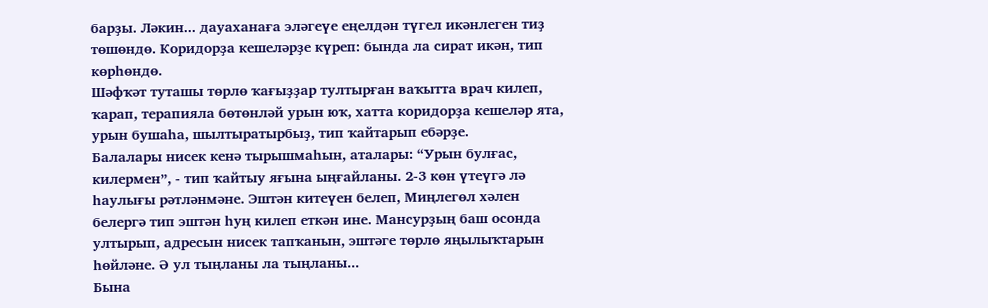барҙы. Ләкин... дауаханаға эләгеүе еңелдән түгел икәнлеген тиҙ төшөндө. Коридорҙа кешеләрҙе күреп: бында ла сират икән, тип көрһөндө.
Шәфҡәт туташы төрлө ҡағыҙҙар тултырған ваҡытта врач килеп, ҡарап, терапияла бөтөнләй урын юҡ, хатта коридорҙа кешеләр ята, урын бушаһа, шылтыратырбыҙ, тип ҡайтарып ебәрҙе.
Балалары нисек кенә тырышмаһын, аталары: “Урын булғас, килермен”, - тип ҡайтыу яғына ыңғайланы. 2-3 көн үтеүгә лә һаулығы рәтләнмәне. Эштән китеүен белеп, Миңлегөл хәлен белергә тип эштән һуң килеп еткән ине. Мансурҙың баш осонда ултырып, адресын нисек тапҡанын, эштәге төрлө яңылыҡтарын һөйләне. Ә ул тыңланы ла тыңланы...
Бына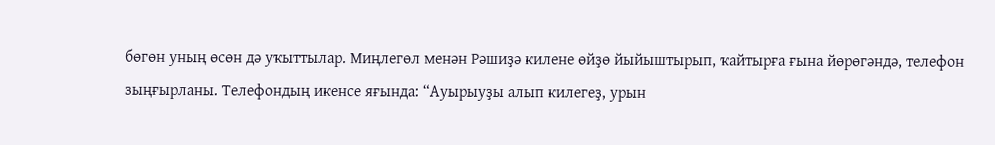бөгөн уның өсөн дә уҡыттылар. Миңлегөл менән Рәшиҙә килене өйҙө йыйыштырып, ҡайтырға ғына йөрөгәндә, телефон зыңғырланы. Телефондың икенсе яғында: “Ауырыуҙы алып килегеҙ, урын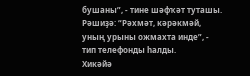бушаны”, - тине шәфҡәт туташы. Рәшиҙә: “Рәхмәт, кәрәкмәй, уның урыны ожмахта инде”, - тип телефонды һалды.
Хикәйә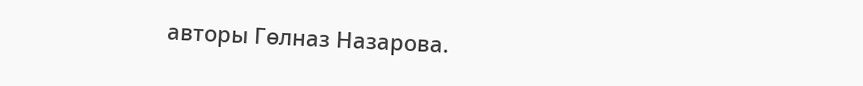авторы Гөлназ Назарова.